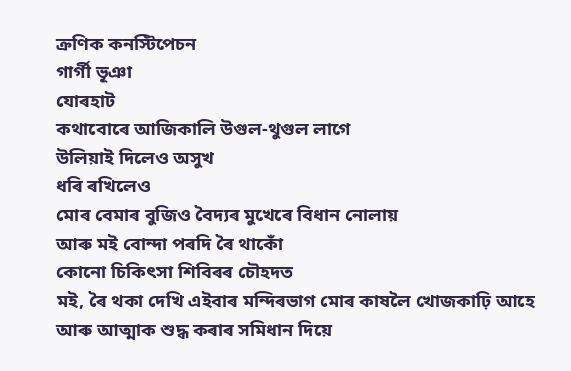ক্ৰণিক কনস্টিপেচন
গাৰ্গী ভূঞা
যোৰহাট
কথাবোৰে আজিকালি উগুল-থুগুল লাগে
উলিয়াই দিলেও অসুখ
ধৰি ৰখিলেও
মোৰ বেমাৰ বুজিও বৈদ্যৰ মুখেৰে বিধান নোলায়
আৰু মই বোন্দা পৰদি ৰৈ থাকোঁ
কোনো চিকিৎসা শিবিৰৰ চৌহদত
মই, ৰৈ থকা দেখি এইবাৰ মন্দিৰভাগ মোৰ কাষলৈ খোজকাঢ়ি আহে
আৰু আত্মাক শুদ্ধ কৰাৰ সমিধান দিয়ে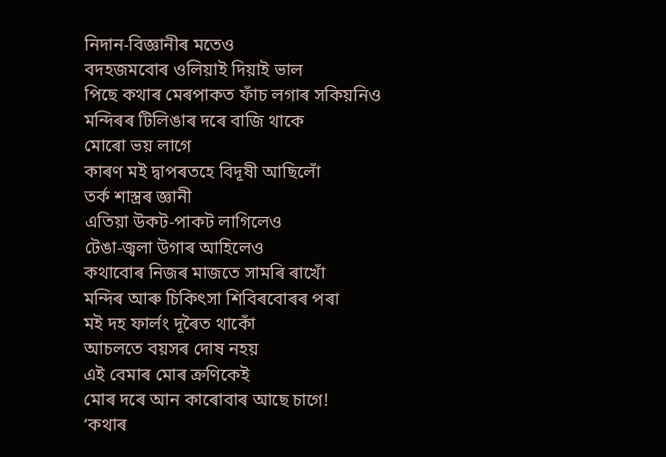নিদান-বিজ্ঞানীৰ মতেও
বদহজমবোৰ ওলিয়াই দিয়াই ভাল
পিছে কথাৰ মেৰপাকত ফাঁচ লগাৰ সকিয়নিও
মন্দিৰৰ টিলিঙাৰ দৰে বাজি থাকে
মোৰো ভয় লাগে
কাৰণ মই দ্বাপৰতহে বিদূষী আছিলোঁ
তৰ্ক শাস্ত্ৰৰ জ্ঞানী
এতিয়া উকট-পাকট লাগিলেও
টেঙা-জ্বলা উগাৰ আহিলেও
কথাবোৰ নিজৰ মাজতে সামৰি ৰাখোঁ
মন্দিৰ আৰু চিকিৎসা শিবিৰবোৰৰ পৰা
মই দহ ফাৰ্লং দূৰৈত থাকোঁ
আচলতে বয়সৰ দোষ নহয়
এই বেমাৰ মোৰ ক্ৰণিকেই
মোৰ দৰে আন কাৰোবাৰ আছে চাগে!
‘কথাৰ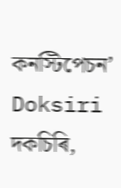কনস্টিপেচন’
Doksiri দকচিৰি,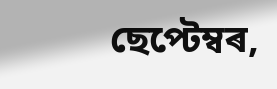ছেপ্টেম্বৰ,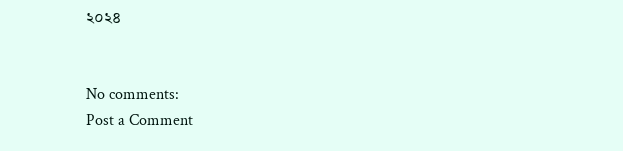২০২৪


No comments:
Post a Comment